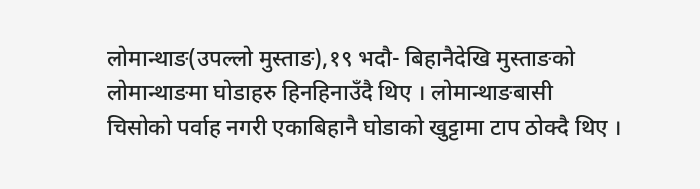लोमान्थाङ(उपल्लो मुस्ताङ),१९ भदौ- बिहानैदेखि मुस्ताङको लोमान्थाङमा घोडाहरु हिनहिनाउँदै थिए । लोमान्थाङबासी चिसोको पर्वाह नगरी एकाबिहानै घोडाको खुट्टामा टाप ठोक्दै थिए ।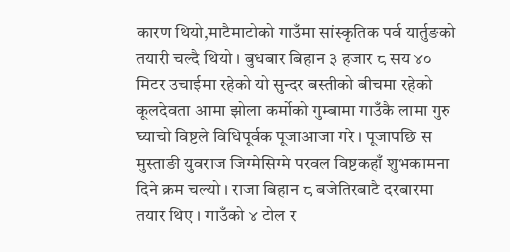कारण थियो,माटैमाटोको गाउँमा सांस्कृतिक पर्व यार्तुङको तयारी चल्दै थियो । बुधबार बिहान ३ हजार ८ सय ४० मिटर उचाईमा रहेको यो सुन्दर बस्तीको बीचमा रहेको कूलदेवता आमा झोला कर्मोको गुम्बामा गाउँकै लामा गुरु घ्याचो विष्टले विधिपूर्वक पूजाआजा गरे । पूजापछि स मुस्ताङी युवराज जिग्मेसिग्मे परवल विष्टकहाँ शुभकामना दिने क्रम चल्यो । राजा बिहान ८ बजेतिरबाटै दरबारमा तयार थिए । गाउँको ४ टोल र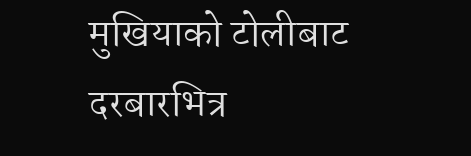मुखियाको टोलीबाट दरबारभित्र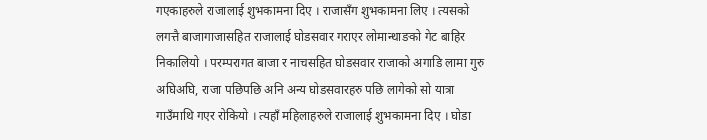गएकाहरुले राजालाई शुभकामना दिए । राजासँग शुभकामना लिए । त्यसको लगत्तै बाजागाजासहित राजालाई घोडसवार गराएर लोमान्थाङको गेट बाहिर निकालियो । परम्परागत बाजा र नाचसहित घोडसवार राजाको अगाडि लामा गुरु अघिअघि, राजा पछिपछि अनि अन्य घोडसवारहरु पछि लागेको सो यात्रा गाउँमाथि गएर रोकियो । त्यहाँ महिलाहरुले राजालाई शुभकामना दिए । घोडा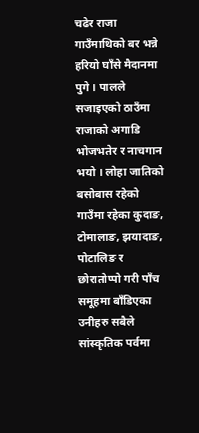चढेर राजा गाउँमाथिको बर भन्ने हरियो घाँसे मैदानमा पुगे । पालले सजाइएको ठाउँमा राजाको अगाडि भोजभतेर र नाचगान भयो । लोहा जातिको बसोबास रहेको गाउँमा रहेका कुदाङ, टोमालाङ, झयादाङ, पोटालिङ र छोरातोप्पो गरी पाँच समूहमा बाँडिएका उनीहरु सबैले सांस्कृतिक पर्वमा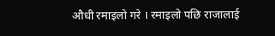औधी रमाइलो गरे । रमाइलो पछि राजालाई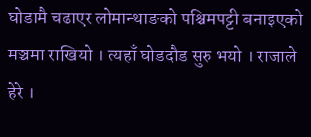घोडामै चढाएर लोमान्थाङको पश्चिमपट्टी बनाइएको मञ्चमा राखियो । त्यहाँ घोडदौड सुरु भयो । राजाले हेरे ।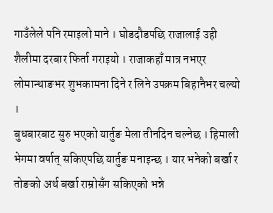गाउँलेले पनि रमाइलो माने । घोडदौडपछि राजालाई उही शैलीमा दरबार फिर्ता गराइयो । राजाकहाँ मात्र नभएर लोमान्थाङभर शुभकामना दिने र लिने उपक्रम बिहानैभर चल्यो ।
बुधबारबाट सुरु भएको यार्तुङ मेला तीनदिन चल्नेछ । हिमाली भेगमा वर्षात् सकिएपछि यार्तुङ मनाइन्छ । यार भनेको बर्खा र तोङको अर्थ बर्खा राम्रोसँग सकिएको भन्ने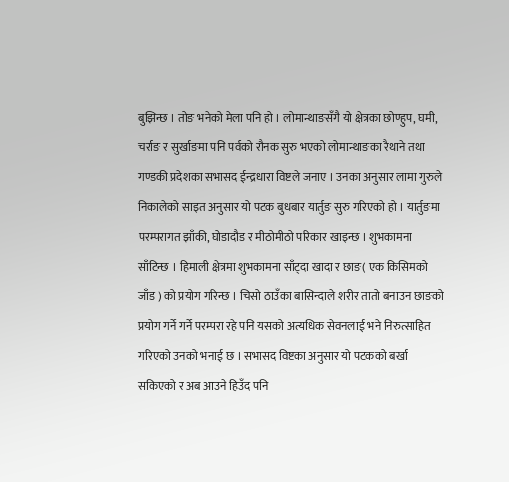बुझिन्छ । तोङ भनेको मेला पनि हो । लोमान्थाङसँगै यो क्षेत्रका छोण्हुप, घमी, चर्राङ र सुर्खाङमा पनि पर्वको रौनक सुरु भएको लोमान्थाङका रैथाने तथा गण्डकी प्रदेशका सभासद ईन्द्रधारा विष्टले जनाए । उनका अनुसार लामा गुरुले निकालेको साइत अनुसार यो पटक बुधबार यार्तुङ सुरु गरिएको हो । यार्तुङमा परम्परागत झाँकी, घोडादौड र मीठोमीठो परिकार खाइन्छ । शुभकामना साँटिन्छ । हिमाली क्षेत्रमा शुभकामना साँट्दा खादा र छाङ( एक किसिमको जाँड ) को प्रयोग गरिन्छ । चिसो ठाउँका बासिन्दाले शरीर तातो बनाउन छाङको प्रयोग गर्ने गर्ने परम्परा रहे पनि यसको अत्यधिक सेवनलाई भने निरुत्साहित गरिएको उनको भनाई छ । सभासद विष्टका अनुसार यो पटकको बर्खा सकिएको र अब आउने हिउँद पनि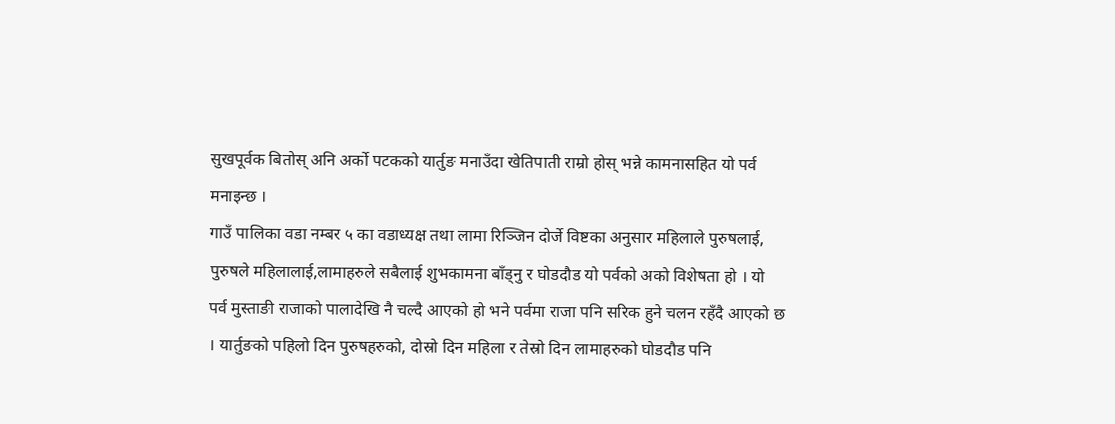सुखपूर्वक बितोस् अनि अर्को पटकको यार्तुङ मनाउँदा खेतिपाती राम्रो होस् भन्ने कामनासहित यो पर्व मनाइन्छ ।
गाउँ पालिका वडा नम्बर ५ का वडाध्यक्ष तथा लामा रिञ्जिन दोर्जे विष्टका अनुसार महिलाले पुरुषलाई, पुरुषले महिलालाई,लामाहरुले सबैलाई शुभकामना बाँड्नु र घोडदौड यो पर्वको अको विशेषता हो । यो पर्व मुस्ताङी राजाको पालादेखि नै चल्दै आएको हो भने पर्वमा राजा पनि सरिक हुने चलन रहँदै आएको छ । यार्तुङको पहिलो दिन पुरुषहरुको, दोस्रो दिन महिला र तेस्रो दिन लामाहरुको घोडदौड पनि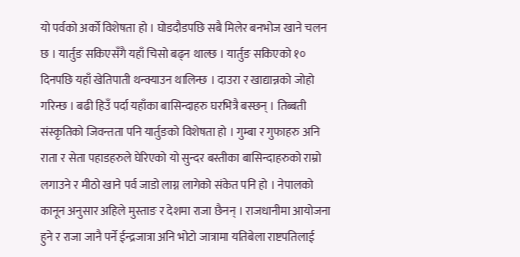यो पर्वको अर्को विशेषता हो । घोडदौडपछि सबै मिलेर बनभोज खाने चलन छ । यार्तुङ सकिएसँगै यहाँ चिसो बढ्न थाल्छ । यार्तुङ सकिएको १० दिनपछि यहाँ खेतिपाती थन्क्याउन थालिन्छ । दाउरा र खाद्यान्नको जोहो गरिन्छ । बढी हिउँ पर्दा यहाँका बासिन्दाहरु घरभित्रै बस्छन् । तिब्बती संस्कृतिको जिवन्तता पनि यार्तुङको विशेषता हो । गुम्बा र गुफाहरु अनि राता र सेता पहाडहरुले घेरिएको यो सुन्दर बस्तीका बासिन्दाहरुको राम्रो लगाउने र मीठो खाने पर्व जाडो लाग्न लागेको संकेत पनि हो । नेपालको कानून अनुसार अहिले मुस्ताङ र देशमा राजा छैनन् । राजधानीमा आयोजना हुने र राजा जानै पर्ने ईन्द्रजात्रा अनि भोटो जात्रामा यतिबेला राष्टपतिलाई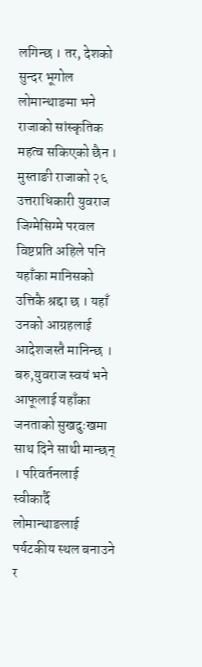लगिन्छ । तर, देशको सुन्दर भूगोल लोमान्थाङमा भने राजाको सांस्कृतिक महत्व सकिएको छैन । मुस्ताङी राजाको २६ उत्तराधिकारी युवराज जिग्मेसिग्मे परवल विष्टप्रति अहिले पनि यहाँका मानिसको उत्तिकै श्रद्दा छ । यहाँ उनको आग्रहलाई आदेशजस्तै मानिन्छ । बरु,युवराज स्वयं भने आफूलाई यहाँका जनताको सुखदुःखमा साथ दिने साथी मान्छन् । परिवर्तनलाई स्वीकार्दै लोमान्थाङलाई पर्यटकीय स्थल बनाउने र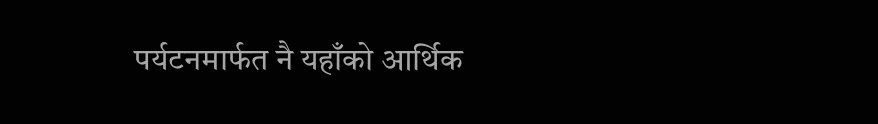पर्यटनमार्फत नै यहाँको आर्थिक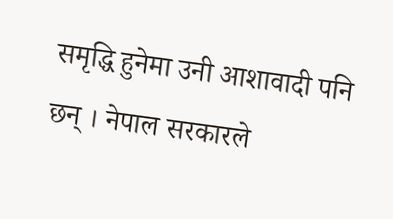समृद्धि हुनेमा उनी आशावादी पनि छन् । नेपाल सरकारले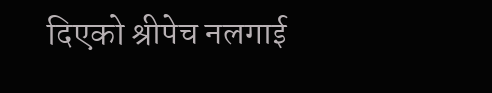दिएको श्रीपेच नलगाई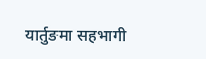यार्तुङमा सहभागी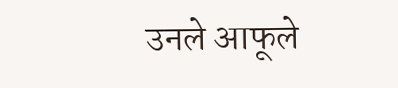उनले आफूले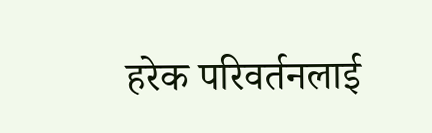हरेक परिवर्तनलाई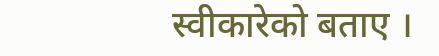स्वीकारेको बताए ।